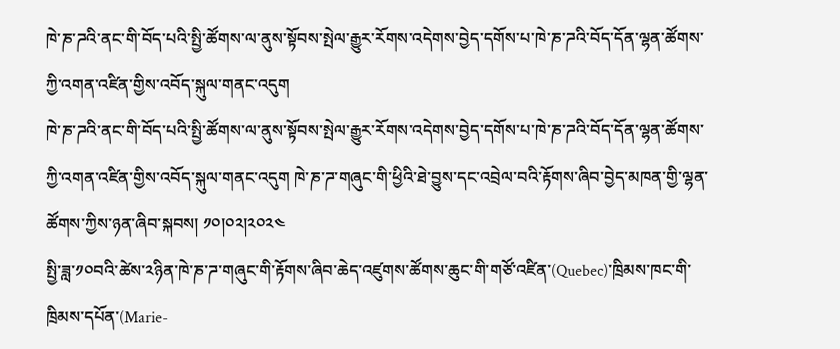ཁེ་ཎ་ཌའི་ནང་གི་བོད་པའི་སྤྱི་ཚོགས་ལ་ནུས་སྟོབས་སྤེལ་རྒྱུར་རོགས་འདེགས་བྱེད་དགོས་པ་ཁེ་ཎ་ཌའི་བོད་དོན་ལྷན་ཚོགས་ཀྱི་འགན་འཛིན་གྱིས་འབོད་སྐུལ་གནང་འདུག
ཁེ་ཎ་ཌའི་ནང་གི་བོད་པའི་སྤྱི་ཚོགས་ལ་ནུས་སྟོབས་སྤེལ་རྒྱུར་རོགས་འདེགས་བྱེད་དགོས་པ་ཁེ་ཎ་ཌའི་བོད་དོན་ལྷན་ཚོགས་ཀྱི་འགན་འཛིན་གྱིས་འབོད་སྐུལ་གནང་འདུག ཁེ་ཎ་ཌ་གཞུང་གི་ཕྱིའི་ཐེ་བྱུས་དང་འབྲེལ་བའི་རྟོགས་ཞིབ་བྱེད་མཁན་གྱི་ལྷན་ཚོགས་ཀྱིས་ཉན་ཞིབ་སྐབས། ༡༠།༠༢།༢༠༢༤
སྤྱི་ཟླ་༡༠བའི་ཚེས་༢ཉིན་ཁེ་ཎ་ཌ་གཞུང་གི་རྟོགས་ཞིབ་ཆེད་འཛུགས་ཚོགས་ཆུང་གི་གཙོ་འཛིན་(Quebec)་ཁྲིམས་ཁང་གི་ཁྲིམས་དཔོན་(Marie-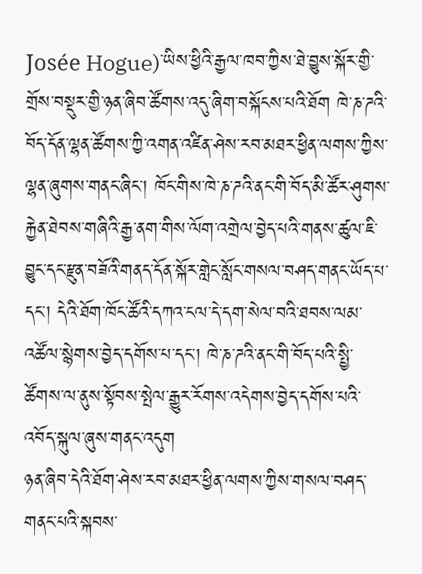Josée Hogue)་ཡིས་ཕྱིའི་རྒྱལ་ཁབ་ཀྱིས་ཐེ་བྱུས་སྐོར་གྱི་གྲོས་བསྡུར་གྱི་ཉན་ཞིབ་ཚོགས་འདུ་ཞིག་བསྐོངས་པའི་ཐོག ཁེ་ཎ་ཌའི་བོད་དོན་ལྷན་ཚོགས་ཀྱི་འགན་འཛིན་ཤེས་རབ་མཐར་ཕྱིན་ལགས་ཀྱིས་ལྷན་ཞུགས་གནང་ཞིང་། ཁོང་གིས་ཁེ་ཎ་ཌའི་ནང་གི་བོད་མི་ཚོར་ཤུགས་རྐྱེན་ཐེབས་གཞིའི་རྒྱ་ནག་གིས་ལོག་འགྲེལ་བྱེད་པའི་གནས་ཚུལ་ཇི་བྱུང་དང་རྫུན་བཟོའི་གནད་དོན་སྐོར་གླེང་སློང་གསལ་བཤད་གནང་ཡོད་པ་དང་། དེའི་ཐོག་ཁོང་ཚོའི་དཀའ་ངལ་དེ་དག་སེལ་བའི་ཐབས་ལམ་འཚོལ་སྙེགས་བྱེད་དགོས་པ་དང་། ཁེ་ཎ་ཌའི་ནང་གི་བོད་པའི་སྤྱི་ཚོགས་ལ་ནུས་སྟོབས་སྤེལ་རྒྱུར་རོགས་འདེགས་བྱེད་དགོས་པའི་འབོད་སྐུལ་ཞུས་གནང་འདུག
ཉན་ཞིབ་དེའི་ཐོག་ཤེས་རབ་མཐར་ཕྱིན་ལགས་ཀྱིས་གསལ་བཤད་གནང་པའི་སྐབས་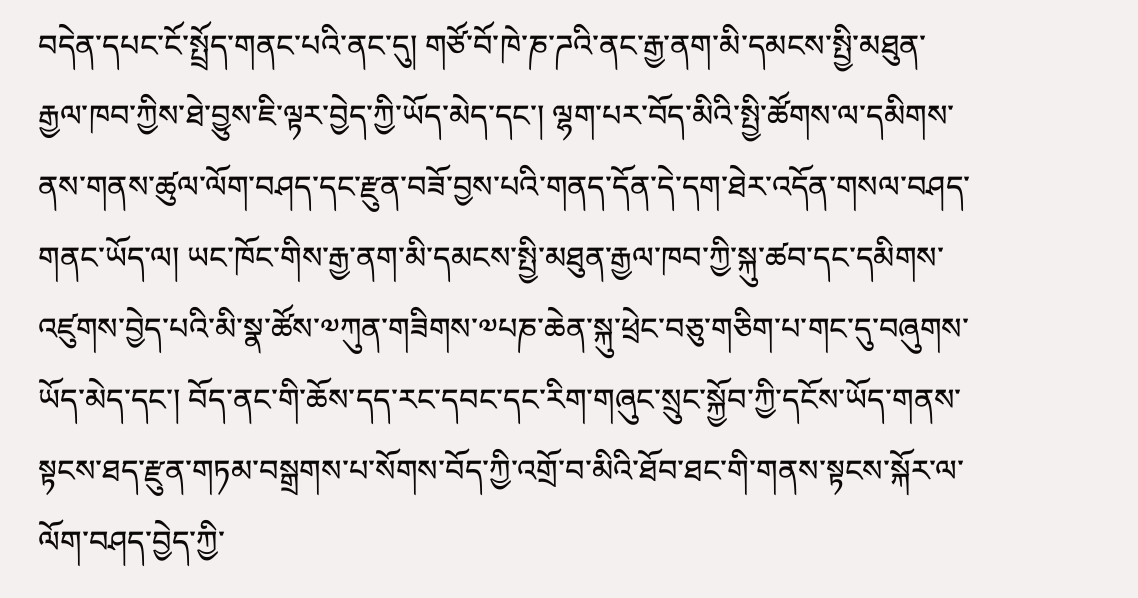བདེན་དཔང་ངོ་སྤྲོད་གནང་པའི་ནང་དུ། གཙོ་བོ་ཁེ་ཎ་ཌའི་ནང་རྒྱ་ནག་མི་དམངས་སྤྱི་མཐུན་རྒྱལ་ཁབ་ཀྱིས་ཐེ་བྱུས་ཇི་ལྟར་བྱེད་ཀྱི་ཡོད་མེད་དང་། ལྷག་པར་བོད་མིའི་སྤྱི་ཚོགས་ལ་དམིགས་ནས་གནས་ཚུལ་ལོག་བཤད་དང་རྫུན་བཟོ་བྱས་པའི་གནད་དོན་དེ་དག་ཐེར་འདོན་གསལ་བཤད་གནང་ཡོད་ལ། ཡང་ཁོང་གིས་རྒྱ་ནག་མི་དམངས་སྤྱི་མཐུན་རྒྱལ་ཁབ་ཀྱི་སྐུ་ཚབ་དང་དམིགས་འཛུགས་བྱེད་པའི་མི་སྣ་ཚོས་༧ཀུན་གཟིགས་༧པཎ་ཆེན་སྐུ་ཕྲེང་བཅུ་གཅིག་པ་གང་དུ་བཞུགས་ཡོད་མེད་དང་། བོད་ནང་གི་ཆོས་དད་རང་དབང་དང་རིག་གཞུང་སྲུང་སྐྱོབ་ཀྱི་དངོས་ཡོད་གནས་སྟངས་ཐད་རྫུན་གཏམ་བསྒྲགས་པ་སོགས་བོད་ཀྱི་འགྲོ་བ་མིའི་ཐོབ་ཐང་གི་གནས་སྟངས་སྐོར་ལ་ལོག་བཤད་བྱེད་ཀྱི་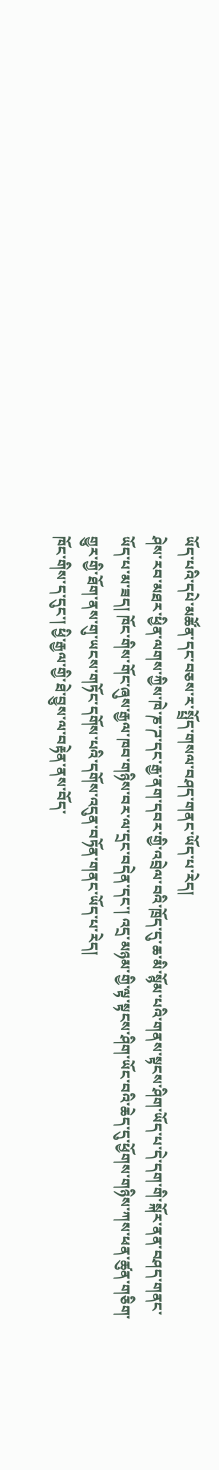ཡོད་པའི་དཔེ་མཚོན་དང་བཅས་ར་སྤྲོད་གསལ་བཤད་གནང་ཡོད་པ་རེད།
ཤེས་རབ་མཐར་ཕྱིན་ལགས་ཀྱིས་ཁེ་ཎ་ཌ་དང་རྒྱ་ནག་དབར་གྱི་འབྲེལ་བའི་ཁྲོད་དུ་ཆ་མི་སྙོམ་པའི་གནས་སྟངས་ཤིག་ཡོད་པ་དེ་དག་གི་སྐོར་ནན་བཤད་གནང་ཡོད་པ་མ་ཟད། ཁོང་གིས་གོང་ཞུས་རྒྱལ་ཁབ་གཉིས་བར་ལ་དྲང་བདེན་དང་། འདྲ་མཉམ་གྱི་ལྟ་སྟངས་ཤིག་ཡོང་བའི་ཆེད་དུ་ཕྱོགས་གཉིས་ཀས་ཕན་ཚུན་གཅིག་གྱུར་གྱི་ཐོག་ནས་གུ་ཡངས་གཏོང་དགོས་པའི་དགོས་འདུན་བཏོན་གནང་ཡོད་པ་རེད།
ཁོང་གིས་ད་དུང་། ཕྱི་རྒྱལ་གྱི་ཐེ་བྱུས་ལ་བརྟེན་ནས་བོད་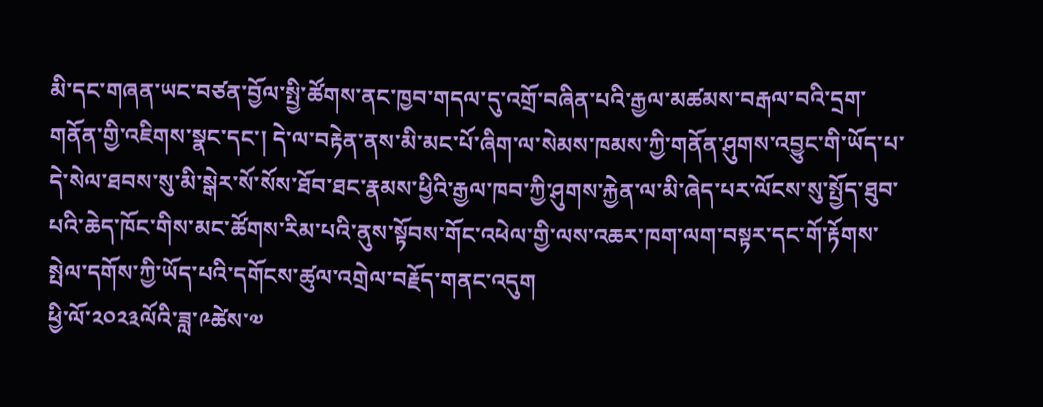མི་དང་གཞན་ཡང་བཙན་བྱོལ་སྤྱི་ཚོགས་ནང་ཁྱབ་གདལ་དུ་འགྲོ་བཞིན་པའི་རྒྱལ་མཚམས་བརྒལ་བའི་དྲག་གནོན་གྱི་འཇིགས་སྣང་དང་། དེ་ལ་བརྟེན་ནས་མི་མང་པོ་ཞིག་ལ་སེམས་ཁམས་ཀྱི་གནོན་ཤུགས་འབྱུང་གི་ཡོད་པ་དེ་སེལ་ཐབས་སུ་མི་སྒེར་སོ་སོས་ཐོབ་ཐང་རྣམས་ཕྱིའི་རྒྱལ་ཁབ་ཀྱི་ཤུགས་རྐྱེན་ལ་མི་ཞེད་པར་ལོངས་སུ་སྤྱོད་ཐུབ་པའི་ཆེད་ཁོང་གིས་མང་ཚོགས་རིམ་པའི་ནུས་སྟོབས་གོང་འཕེལ་གྱི་ལས་འཆར་ཁག་ལག་བསྟར་དང་གོ་རྟོགས་སྤེལ་དགོས་ཀྱི་ཡོད་པའི་དགོངས་ཚུལ་འགྲེལ་བརྗོད་གནང་འདུག
ཕྱི་ལོ་༢༠༢༣ལོའི་ཟླ་༩ཚེས་༧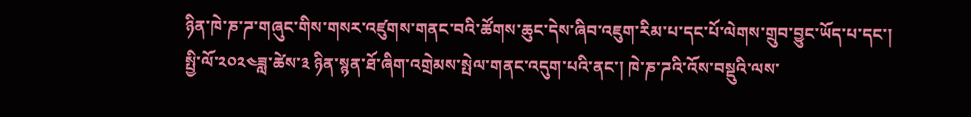ཉིན་ཁེ་ཎ་ཌ་གཞུང་གིས་གསར་འཛུགས་གནང་བའི་ཚོགས་ཆུང་དེས་ཞིབ་འཇུག་རིམ་པ་དང་པོ་ལེགས་གྲུབ་བྱུང་ཡོད་པ་དང་། སྤྱི་ལོ་༢༠༢༤ཟླ་ཚེས་༣ ཉིན་སྙན་ཐོ་ཞིག་འགྲེམས་སྤེལ་གནང་འདུག་པའི་ནང་། ཁེ་ཎ་ཌའི་འོས་བསྡུའི་ལས་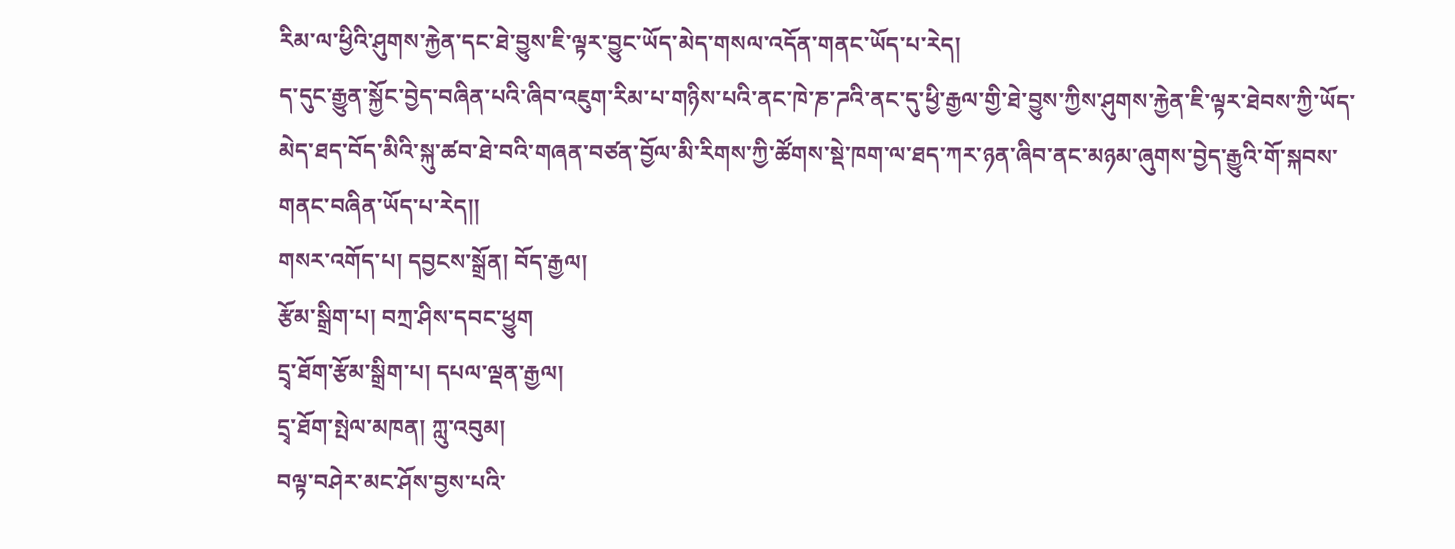རིམ་ལ་ཕྱིའི་ཤུགས་རྐྱེན་དང་ཐེ་བྱུས་ཇི་ལྟར་བྱུང་ཡོད་མེད་གསལ་འདོན་གནང་ཡོད་པ་རེད།
ད་དུང་རྒྱུན་སྐྱོང་བྱེད་བཞིན་པའི་ཞིབ་འཇུག་རིམ་པ་གཉིས་པའི་ནང་ཁེ་ཎ་ཌའི་ནང་དུ་ཕྱི་རྒྱལ་གྱི་ཐེ་བྱུས་ཀྱིས་ཤུགས་རྐྱེན་ཇི་ལྟར་ཐེབས་ཀྱི་ཡོད་མེད་ཐད་བོད་མིའི་སྐུ་ཚབ་ཐེ་བའི་གཞན་བཙན་བྱོལ་མི་རིགས་ཀྱི་ཚོགས་སྡེ་ཁག་ལ་ཐད་ཀར་ཉན་ཞིབ་ནང་མཉམ་ཞུགས་བྱེད་རྒྱུའི་གོ་སྐབས་གནང་བཞིན་ཡོད་པ་རེད།།
གསར་འགོད་པ། དབྱངས་སྒྲོན། བོད་རྒྱལ།
རྩོམ་སྒྲིག་པ། བཀྲ་ཤིས་དབང་ཕྱུག
དྲྭ་ཐོག་རྩོམ་སྒྲིག་པ། དཔལ་ལྡན་རྒྱལ།
དྲྭ་ཐོག་སྤེལ་མཁན། ཀླུ་འབུམ།
བལྟ་བཤེར་མང་ཤོས་བྱས་པའི་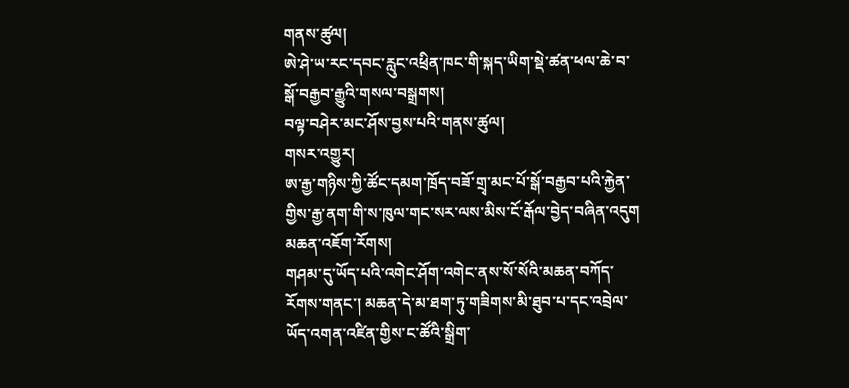གནས་ཚུལ།
ཨེ་ཤེ་ཡ་རང་དབང་རླུང་འཕྲིན་ཁང་གི་སྐད་ཡིག་སྡེ་ཚན་ཕལ་ཆེ་བ་སྒོ་བརྒྱབ་རྒྱུའི་གསལ་བསྒྲགས།
བལྟ་བཤེར་མང་ཤོས་བྱས་པའི་གནས་ཚུལ།
གསར་འགྱུར།
ཨ་རྒྱ་གཉིས་ཀྱི་ཚོང་དམག་ཁྲོད་བཟོ་གྲྭ་མང་པོ་སྒོ་བརྒྱབ་པའི་རྐྱེན་གྱིས་རྒྱ་ནག་གི་ས་ཁུལ་གང་སར་ལས་མིས་ངོ་རྒོལ་བྱེད་བཞིན་འདུག
མཆན་འཇོག་རོགས།
གཤམ་དུ་ཡོད་པའི་འགེང་ཤོག་འགེང་ནས་སོ་སོའི་མཆན་བཀོད་རོགས་གནང་། མཆན་དེ་མ་ཐག་ཏུ་གཟིགས་མི་ཐུབ་པ་དང་འབྲེལ་ཡོད་འགན་འཛིན་གྱིས་ང་ཚོའི་སྒྲིག་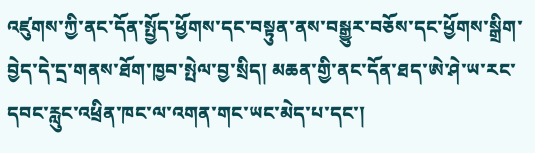འཛུགས་ཀྱི་ནང་དོན་སྤྱོད་ཕྱོགས་དང་བསྟུན་ནས་བསྒྱུར་བཅོས་དང་ཕྱོགས་སྒྲིག་བྱེད་དེ་དྲ་གནས་ཐོག་ཁྱབ་སྤེལ་བྱ་སྲིད། མཆན་གྱི་ནང་དོན་ཐད་ཨེ་ཤེ་ཡ་རང་དབང་རླུང་འཕྲིན་ཁང་ལ་འགན་གང་ཡང་མེད་པ་དང་།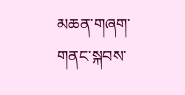མཆན་གཞག་གནང་སྐབས་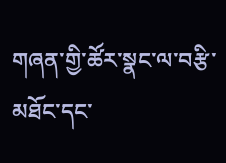གཞན་གྱི་ཚོར་སྣང་ལ་བརྩི་མཐོང་དང་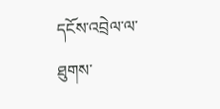དངོས་འབྲེལ་ལ་ཐུགས་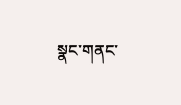སྣང་གནང་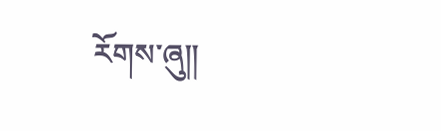རོགས་ཞུ༎